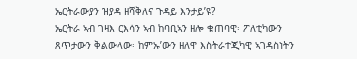ኤርትራውያን ዝያዳ ዘሻቅለና ጉዳይ እንታይ’ዩ?
ኤርትራ ኣብ ገዛእ ርእሳን ኣብ ከባቢኣን ዘሎ ቁጠባዊ፡ ፖለቲካውን ጸጥታውን ቅልውላው፡ ከምኡ’ውን ዘለዋ እስትራተጂካዊ ኣገዳስነትን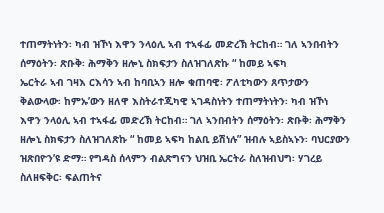ተጠማትነትን፡ ካብ ዝኾነ እዋን ንላዕሊ ኣብ ተኣፋፊ መድረኽ ትርከብ። ገለ ኣንበብትን ሰማዕትን፡ ጽቡቅ፡ ሕማቅን ዘሎኒ ስክፍታን ስለዝገለጽኩ “ ከመይ ኣፍካ
ኤርትራ ኣብ ገዛእ ርእሳን ኣብ ከባቢኣን ዘሎ ቁጠባዊ፡ ፖለቲካውን ጸጥታውን ቅልውላው፡ ከምኡ’ውን ዘለዋ እስትራተጂካዊ ኣገዳስነትን ተጠማትነትን፡ ካብ ዝኾነ እዋን ንላዕሊ ኣብ ተኣፋፊ መድረኽ ትርከብ። ገለ ኣንበብትን ሰማዕትን፡ ጽቡቅ፡ ሕማቅን ዘሎኒ ስክፍታን ስለዝገለጽኩ “ ከመይ ኣፍካ ከልቢ ይሽነሉ” ዝብሉ ኣይስኣኑን፡ ባህርያውን ዝጽበዮን’ዩ ድማ። የግዳስ ሰላምን ብልጽግናን ህዝቢ ኤርትራ ስለዝብህግ፡ ሃገረይ ስለዘፍቅር፡ ፍልጠትና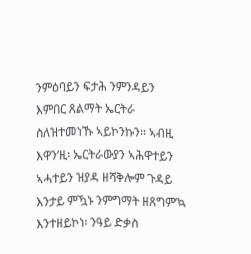ንምዕባይን ፍታሕ ንምንዳይን እምበር ጸልማት ኤርትራ ስለዝተመነኹ ኣይኮንኩን። ኣብዚ እዋን’ዚ፡ ኤርትራውያን ኣሕዋተይን ኣሓተይን ዝያዳ ዘሻቅሎም ጉዳይ እንታይ ምዃኑ ንምግማት ዘጸግም’ኳ እንተዘይኮነ፡ ንዓይ ድቃስ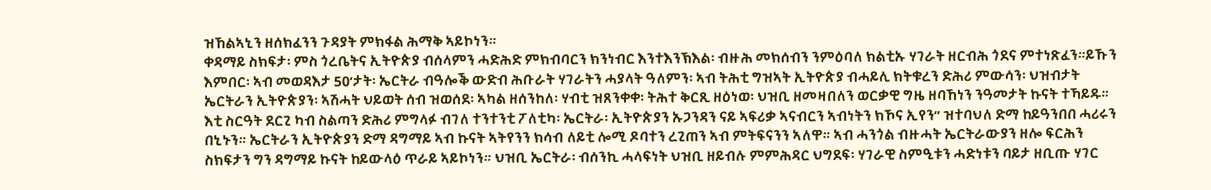ዝኸልኣኒን ዘሰክፈንን ጉዳያት ምክፋል ሕማቅ ኣይኮነን።
ቀዳማይ ስክፍታ፡ ምስ ጎረቤትና ኢትዮጵያ ብሰላምን ሓድሕድ ምክብባርን ክንነብር እንተእንኽእል፡ ብዙሕ መክሰብን ንምዕባለ ክልቲኡ ሃገራት ዘርብሕ ጎደና ምተነጽፈን።ይኹን እምበር፡ ኣብ መወዳእታ 50’ታት፡ ኤርትራ ብዓሎቕ ውድብ ሕቡራት ሃገራትን ሓያላት ዓለምን፡ ኣብ ትሕቲ ግዝኣት ኢትዮጵያ ብሓይሊ ክትቁረን ድሕሪ ምውሳን፡ ህዝብታት ኤርትራን ኢትዮጵያን፡ ኣሽሓት ህይወት ሰብ ዝወሰደ፡ ኣካል ዘሰንከለ፡ ሃብቲ ዝጸንቀቀ፡ ትሕተ ቅርጺ ዘዕነወ፡ ህዝቢ ዘመዛበለን ወርቃዊ ግዜ ዘባኸነን ንዓመታት ኩናት ተኻይዱ። እቲ ስርዓት ደርጊ ካብ ስልጣን ድሕሪ ምግላፉ ብገለ ተንተንቲ ፖለቲካ፡ ኤርትራ፡ ኢትዮጵያን ኡጋንዳን ናይ ኣፍሪቃ ኣናብርን ኣብነትን ክኾና ኢየን’’ ዝተባህለ ድማ ከይዓንበበ ሓሪሩን በኒኑን። ኤርትራን ኢትዮጵያን ድማ ዳግማይ ኣብ ኩናት ኣትየንን ክሳብ ለይቲ ሎሚ ዶባተን ረጊጠን ኣብ ምትፍናንን ኣለዋ። ኣብ ሓንጎል ብዙሓት ኤርትራውያን ዘሎ ፍርሕን ስክፍታን ግን ዳግማይ ኩናት ከይውላዕ ጥራይ ኣይኮነን። ህዝቢ ኤርትራ፡ ብሰንኪ ሓላፍነት ህዝቢ ዘይብሉ ምምሕዳር ህግደፍ፡ ሃገራዊ ስምዒቱን ሓድነቱን ባይታ ዘቢጡ ሃገር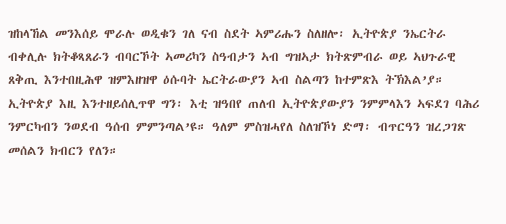ዝከላኸል መንእሰይ ሞራሉ ወዲቁን ገለ ናብ ስደት ኣምሪሑን ስለዘሎ፡ ኢትዮጵያ ንኤርትራ ብቀሊሉ ክትቆጻጸራን ብባርኾት ኣመሪካን ስዓብታን ኣብ ግዝኣታ ክትጽምብራ ወይ ኣህጉራዊ ጸቅጢ እንተበዚሕዋ ዝምእዘዝዋ ዕሱባት ኤርትራውያን ኣብ ስልጣን ከተምጽእ ትኽእል’ያ። ኢትዮጵያ እዚ እንተዘይሰሊጥዋ ግን፡ እቲ ዝዓበየ ጠለብ ኢትዮጵያውያን ንምምላእን ኣፍደገ ባሕሪ ንምርካብን ንወደብ ዓሰብ ምምንጣል’ዩ። ዓለም ምስዝሓየለ ስለዝኾነ ድማ፡ ብጥርዓን ዝረጋገጽ መሰልን ክብርን የለን።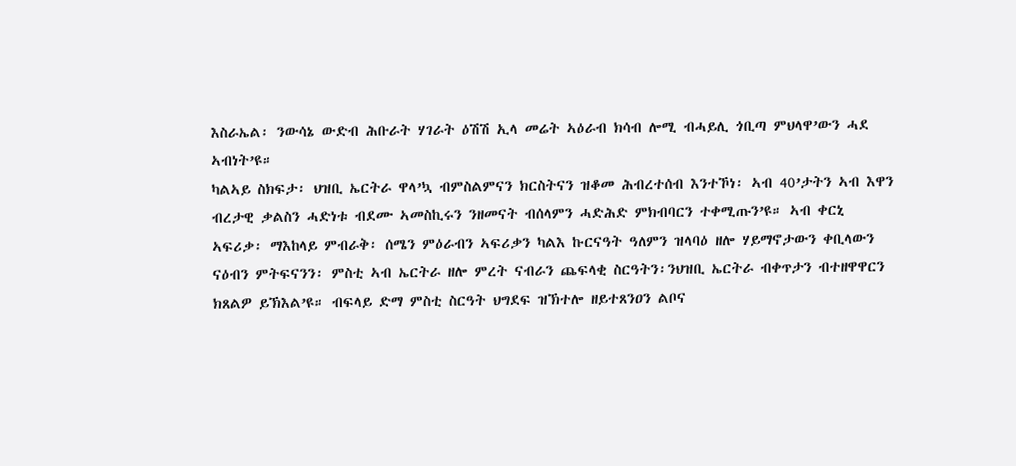እስራኤል፡ ንውሳኔ ውድብ ሕቡራት ሃገራት ዕሽሽ ኢላ መሬት ኣዕራብ ክሳብ ሎሚ ብሓይሊ ጎቢጣ ምህላዋ’ውን ሓደ ኣብነት’ዩ።
ካልኣይ ስክፍታ፡ ህዝቢ ኤርትራ ዋላ’ኳ ብምስልምናን ክርስትናን ዝቆመ ሕብረተሰብ እንተኾነ፡ ኣብ 40’ታትን ኣብ እዋን ብረታዊ ቃልስን ሓድነቱ ብደሙ ኣመስኪሩን ንዘመናት ብሰላምን ሓድሕድ ምክብባርን ተቀሚጡን’ዩ። ኣብ ቀርኒ ኣፍሪቃ፡ ማእከላይ ምብራቅ፡ ሰሜን ምዕራብን ኣፍሪቃን ካልእ ኩርናዓት ዓለምን ዝላባዕ ዘሎ ሃይማኖታውን ቀቢላውን ናዕብን ምትፍናንን፡ ምስቲ ኣብ ኤርትራ ዘሎ ምረት ናብራን ጨፍላቂ ስርዓትን፡ንህዝቢ ኤርትራ ብቀጥታን ብተዘዋዋርን ክጸልዎ ይኽእል’ዩ። ብፍላይ ድማ ምስቲ ስርዓት ህግደፍ ዝኽተሎ ዘይተጸንዐን ልቦና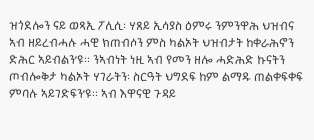ዝጎደሎን ናይ ወጻኢ ፖሊሲ፡ ሃጸይ ኢሳያስ ዕምሩ ንምንዋሕ ህዝብና ኣብ ዘይረብሓሉ ሓዊ ክጠብሶን ምስ ካልኦት ህዝብታት ከቀራሕኖን ድሕር ኣይብልን’ዩ። ንኣብነት ነዚ ኣብ የመን ዘሎ ሓድሕድ ኩናትን ጦብሎቅታ ካልኦት ሃገራትን፡ ስርዓት ህግደፍ ከም ልማዱ ጠልቀፍቀፍ ምባሉ ኣይገድፍን’ዩ። ኣብ እዋናዊ ጉዳይ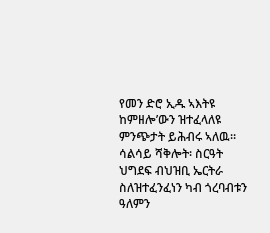የመን ድሮ ኢዱ ኣእትዩ ከምዘሎ’ውን ዝተፈላለዩ ምንጭታት ይሕብሩ ኣለዉ።
ሳልሳይ ሻቅሎት፡ ስርዓት ህግደፍ ብህዝቢ ኤርትራ ስለዝተፈንፈነን ካብ ጎረባብቱን ዓለምን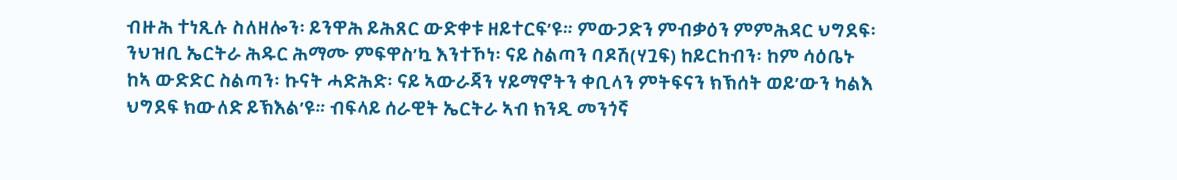ብዙሕ ተነጺሉ ስለዘሎን፡ ይንዋሕ ይሕጸር ውድቀቱ ዘይተርፍ’ዩ። ምውጋድን ምብቃዕን ምምሕዳር ህግደፍ፡ ንህዝቢ ኤርትራ ሕዱር ሕማሙ ምፍዋስ’ኳ እንተኾነ፡ ናይ ስልጣን ባዶሽ(ሃጓፍ) ከይርከብን፡ ከም ሳዕቤኑ ከኣ ውድድር ስልጣን፡ ኩናት ሓድሕድ፡ ናይ ኣውራጃን ሃይማኖትን ቀቢላን ምትፍናን ክኽሰት ወይ’ውን ካልእ ህግደፍ ክውለድ ይኽእል’ዩ። ብፍላይ ሰራዊት ኤርትራ ኣብ ክንዲ መንጎኛ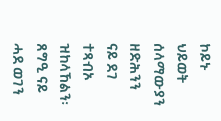ኮይኑ ህይወት ሰላማውያን ዘድሕንን ናይ ደገ ተጻብኦ ዝከላኸልን፡ ጸግዒ ናይ ሓደ ወገን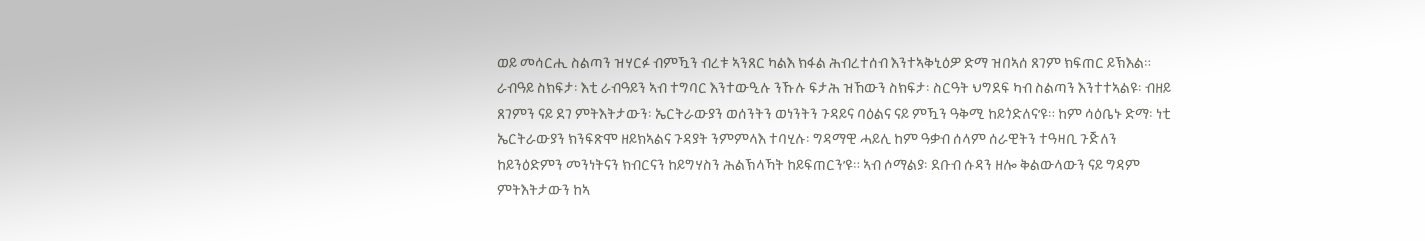ወይ መሳርሒ ስልጣን ዝሃርፉ ብምዃን ብረቱ ኣንጸር ካልእ ክፋል ሕብረተሰብ እንተኣቅኒዕዎ ድማ ዝበኣሰ ጸገም ክፍጠር ይኽእል።
ራብዓይ ስክፍታ፡ እቲ ራብዓይን ኣብ ተግባር እንተውዒሉ ንኹሉ ፍታሕ ዝኸውን ስክፍታ፡ ስርዓት ህግደፍ ካብ ስልጣን እንተተኣልዩ፡ ብዘይ ጸገምን ናይ ደገ ምትእትታውን፡ ኤርትራውያን ወሰንትን ወነንትን ጉዳይና ባዕልና ናይ ምዃን ዓቅሚ ከይጎድለና’ዩ። ከም ሳዕቤኑ ድማ፡ ነቲ ኤርትራውያን ክንፍጽሞ ዘይክኣልና ጉዳያት ንምምላእ ተባሂሉ፡ ግዳማዊ ሓይሊ ከም ዓቃብ ሰላም ሰራዊትን ተዓዛቢ ጉጅለን ከይንዕድምን መንነትናን ክብርናን ከይግሃስን ሕልኽላኻት ከይፍጠርን’ዩ። ኣብ ሶማልያ፡ ደቡብ ሱዳን ዘሎ ቅልውላውን ናይ ግዳም ምትእትታውን ከኣ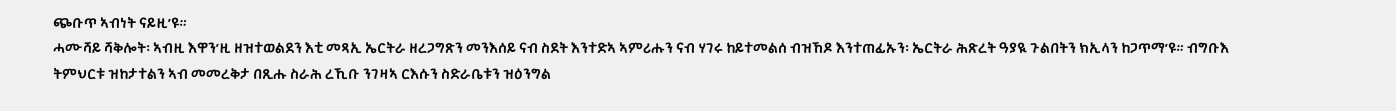ጭቡጥ ኣብነት ናይዚ’ዩ።
ሓሙሻይ ሻቅሎት፡ ኣብዚ እዋን’ዚ ዘዝተወልደን እቲ መጻኢ ኤርትራ ዘረጋግጽን መንእሰይ ናብ ስደት እንተድኣ ኣምሪሑን ናብ ሃገሩ ከይተመልሰ ብዝኸዶ እንተጠፊኡን፡ ኤርትራ ሕጽረት ዓያዪ ጉልበትን ክኢላን ከጋጥማ’ዩ። ብግቡእ ትምህርቱ ዝከታተልን ኣብ መመረቅታ በጺሑ ስራሕ ረኺቡ ንገዛኣ ርእሱን ስድራቤቱን ዝዕንግል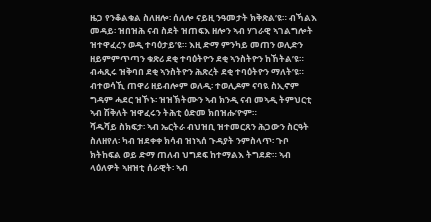ዜጋ የንቆልቁል ስለዘሎ፡ ሰለሎ ናይዚ ንዓመታት ክቅጽል’ዩ። ብኻልእ መዳይ፡ ዝበዝሕ ናብ ስደት ዝጠፍእ ዘሎን ኣብ ሃገራዊ ኣገልግሎት ዝተዋፈረን ወዲ ተባዕታይ’ዩ። እዚ ድማ ምንካይ መጠን ወሊድን ዘይምምጥጣን ቁጽሪ ደቂ ተባዕትዮን ደቂ ኣንስትዮን ከኸትል’ዩ። ብሓጺሩ ዝቅባበ ደቂ ኣንስትዮን ሕጽረት ደቂ ተባዕትዮን ማለት’ዩ። ብተወሳኺ ጠዋሪ ዘይብሎም ወለዲ፡ ተወሊዶም ናባዪ ስኢኖም ግዳም ሓደር ዝኾኑ፡ ዝዝኽትሙን ኣብ ክንዲ ናብ መኣዲ ትምህርቲ ኣብ ሽቅለት ዝዋፈሩን ትሕቲ ዕድመ ክበዝሑ’ዮም።
ሻዱሻይ ስክፍታ፡ ኣብ ኤርትራ ብህዝቢ ዝተመርጸን ሕጋውን ስርዓት ስለዘየለ፡ ካብ ዝደቀቀ ክሳብ ዝነኣሰ ጉዳያት ንምስላጥ፡ ጉቦ ክትከፍል ወይ ድማ ጠለብ ህግደፍ ከተማልእ ትግደድ። ኣብ ላዕለዎት ኣዘዝቲ ሰራዊት፡ ኣብ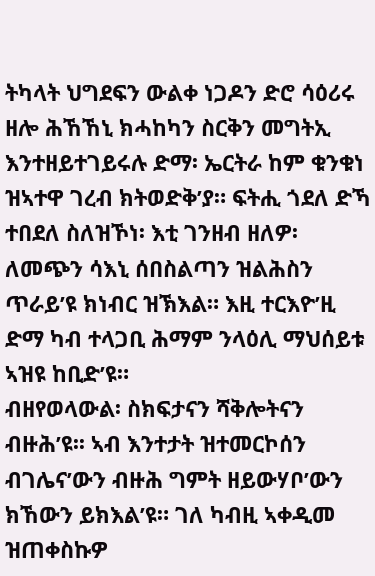ትካላት ህግደፍን ውልቀ ነጋዶን ድሮ ሳዕሪሩ ዘሎ ሕኸኸኒ ክሓከካን ስርቅን መግትኢ እንተዘይተገይሩሉ ድማ፡ ኤርትራ ከም ቁንቁነ ዝኣተዋ ገረብ ክትወድቅ’ያ። ፍትሒ ጎደለ ድኻ ተበደለ ስለዝኾነ፡ እቲ ገንዘብ ዘለዎ፡ ለመጭን ሳእኒ ሰበስልጣን ዝልሕስን ጥራይ’ዩ ክነብር ዝኽእል። እዚ ተርእዮ’ዚ ድማ ካብ ተላጋቢ ሕማም ንላዕሊ ማህሰይቱ ኣዝዩ ከቢድ’ዩ።
ብዘየወላውል፡ ስክፍታናን ሻቅሎትናን ብዙሕ’ዩ፡፡ ኣብ እንተታት ዝተመርኮሰን ብገሌና’ውን ብዙሕ ግምት ዘይውሃቦ’ውን ክኸውን ይክእል’ዩ። ገለ ካብዚ ኣቀዲመ ዝጠቀስኩዎ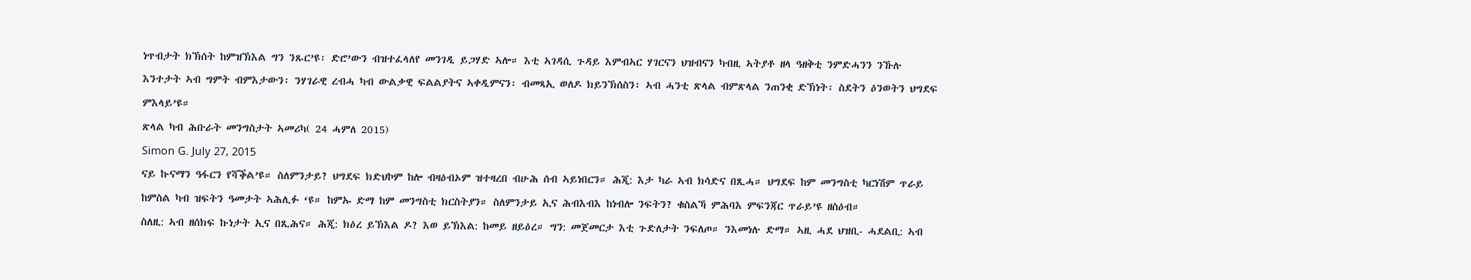ነጥብታት ክኽሰት ከምዝኽእል ግን ንጹር’ዩ፡ ድሮ’ውን ብዝተፈላለየ መንገዲ ይጋሃድ ኣሎ። እቲ ኣገዳሲ ጉዳይ እምብኣር ሃገርናን ህዝብናን ካብዚ ኣትያቶ ዘላ ዓዘቅቲ ንምድሓንን ንኹሉ እንተታት ኣብ ግምት ብምእታውን፡ ንሃገራዊ ረብሓ ካብ ውልቃዊ ፍልልያትና ኣቀዲምናን፡ ብመጻኢ ወለዶ ክይንኽሰስን፡ ኣብ ሓንቲ ጽላል ብምጽላል ንጠንቂ ድኽነት፡ ስደትን ዕንወትን ህግደፍ ምእላይ’ዩ።
ጽላል ካብ ሕቡራት መንግስታት ኣመሪካ( 24 ሓምለ 2015)
Simon G. July 27, 2015
ናይ ኩናማን ዓፋርን የሻቕል’ዩ። ስለምንታይ? ህግደፍ ክድህኮም ከሎ ብዛዕብኦም ዝተዛረበ ብሁሕ ሰብ ኣይነበርን። ሕጂ: እታ ካራ ኣብ ክሳድና በጺሓ። ህግደፍ ከም መንግስቲ ካርነሽም ጥራይ ከምስል ካብ ዝፍትን ዓመታት ኣሕሊፉ ‘ዩ። ከምኡ ድማ ከም መንግስቲ ክርስትያን። ስለምንታይ ኢና ሕብእብእ ከነብሎ ንፍትን? ቁስልኻ ምሕባእ ምፍንጃር ጥራይ’ዩ ዘስዕብ።
ስለዚ: ኣብ ዘሰክፍ ኩነታት ኢና በጺሕና። ሕጂ: ክዕረ ይኽእል ዶ? እወ ይኽእል: ከመይ ዘይዕረ። ግን: መጀመርታ እቲ ጉድለታት ንፍለጦ። ንእመነሉ ድማ። ኣዚ ሓደ ህዝቢ- ሓደልቢ: ኣብ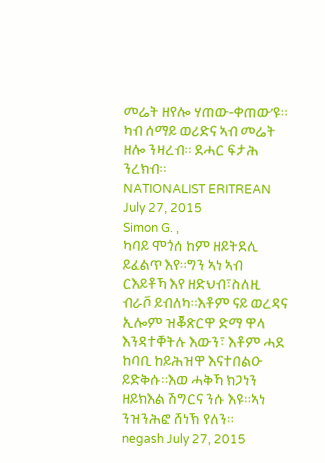መሬት ዘየሎ ሃጠው-ቀጠው’ዩ። ካብ ሰማይ ወሪድና ኣብ መሬት ዘሎ ንዛረብ። ደሓር ፍታሕ ንረክብ።
NATIONALIST ERITREAN July 27, 2015
Simon G. ,
ካባይ ሞጎሰ ከም ዘይትደሊ ይፈልጥ እየ።ግን ኣነ ኣብ ርእይቶኻ እየ ዘድህብ፣ስለዚ ብራቮ ይብለካ።እቶም ናይ ወረዳና ኢሎም ዝቖጽርዋ ድማ ዋላ እንዳተቐትሉ እውን፣ እቶም ሓደ ከባቢ ከይሕዝዋ እናተበልዑ ይድቅሱ።እወ ሓቅኻ ክጋነን ዘይክእል ሽግርና ንሱ እዩ።ኣነ ንዝንሕፎ ሸነኽ የለን።
negash July 27, 2015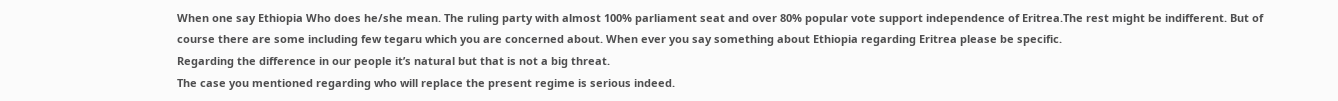When one say Ethiopia Who does he/she mean. The ruling party with almost 100% parliament seat and over 80% popular vote support independence of Eritrea.The rest might be indifferent. But of course there are some including few tegaru which you are concerned about. When ever you say something about Ethiopia regarding Eritrea please be specific.
Regarding the difference in our people it’s natural but that is not a big threat.
The case you mentioned regarding who will replace the present regime is serious indeed.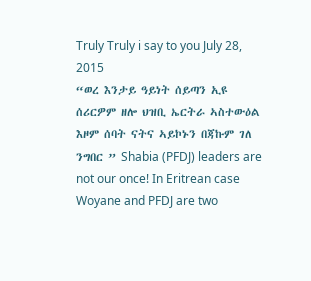Truly Truly i say to you July 28, 2015
“ወረ እንታይ ዓይነት ሰይጣን ኢዩ ሰሪርዎም ዘሎ ህዝቢ ኤርትራ ኣስተውዕል እዞም ሰባት ናትና ኣይኮኑን በጃኩም ገለ ንግበር ” Shabia (PFDJ) leaders are not our once! In Eritrean case Woyane and PFDJ are two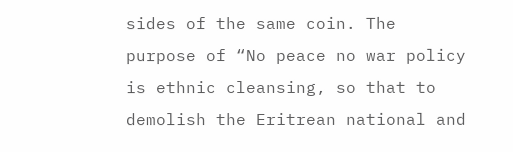sides of the same coin. The purpose of “No peace no war policy is ethnic cleansing, so that to demolish the Eritrean national and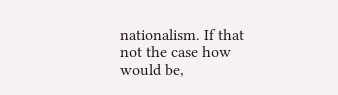nationalism. If that not the case how would be,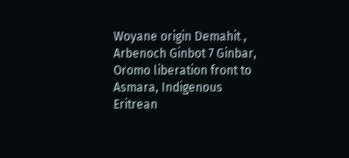Woyane origin Demahit , Arbenoch Ginbot 7 Ginbar, Oromo liberation front to Asmara, Indigenous Eritrean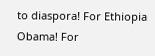to diaspora! For Ethiopia Obama! For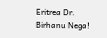Eritrea Dr. Birhanu Nega!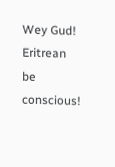Wey Gud! Eritrean be conscious!